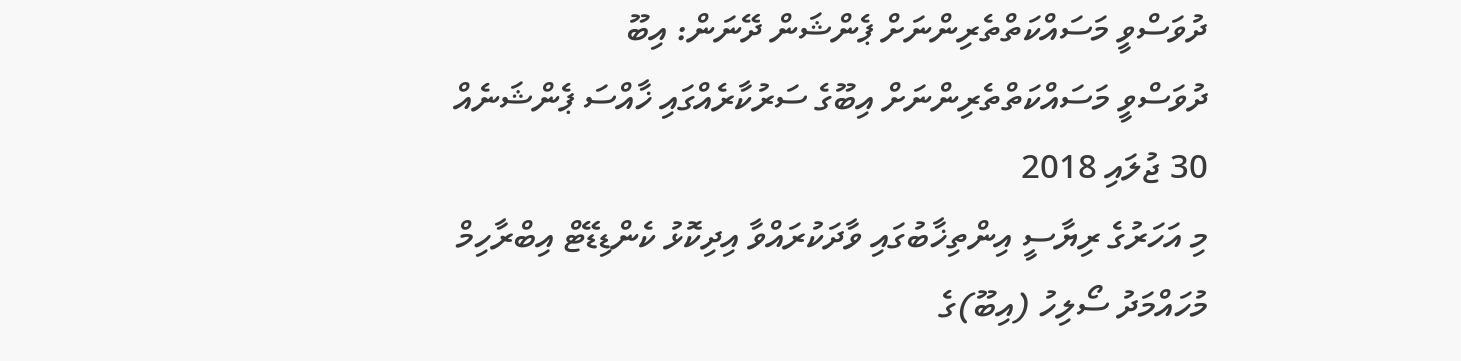ދުވަސްވީ މަސައްކަތްތެރިންނަށް ޕެންޝަން ދޭނަން: އިބޫ
ދުވަސްވީ މަސައްކަތްތެރިންނަށް އިބޫގެ ސަރުކާރެއްގައި ޚާއްސަ ޕެންޝަނެއް
30 ޖުލައި 2018
މި އަހަރުގެ ރިޔާސީ އިންތިޚާބުގައި ވާދަކުރައްވާ އިދިކޮޅު ކެންޑިޑޭޓް އިބްރާހިމް މުހައްމަދު ސޯލިހު (އިބޫ)ގެ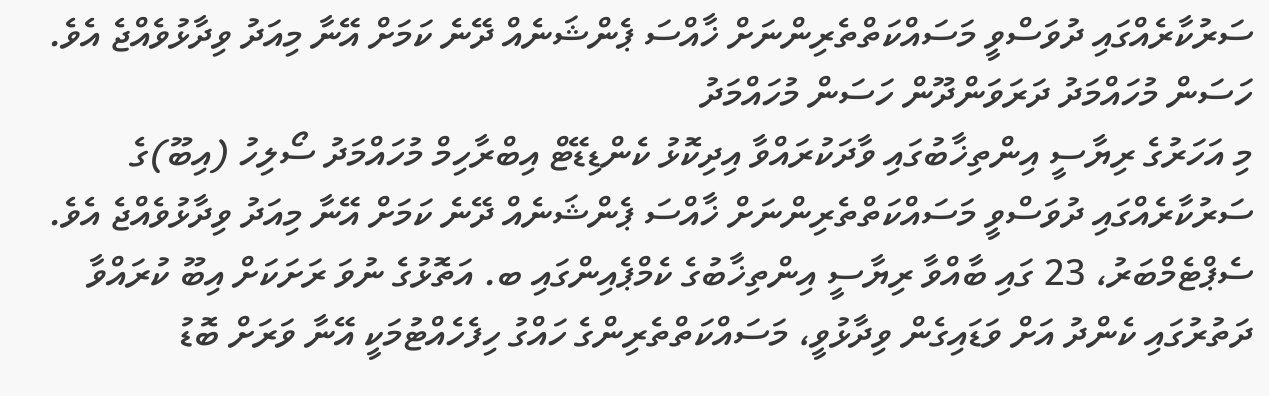ސަރުކާރެއްގައި ދުވަސްވީ މަސައްކަތްތެރިންނަށް ޚާއްސަ ޕެންޝަނެއް ދޭނެ ކަމަށް އޭނާ މިއަދު ވިދާޅުވެއްޖެ އެވެ.
ހަސަން މުހައްމަދު ދަރަވަންދޫން ހަސަން މުހައްމަދު
މި އަހަރުގެ ރިޔާސީ އިންތިޚާބުގައި ވާދަކުރައްވާ އިދިކޮޅު ކެންޑިޑޭޓް އިބްރާހިމް މުހައްމަދު ސޯލިހު (އިބޫ)ގެ ސަރުކާރެއްގައި ދުވަސްވީ މަސައްކަތްތެރިންނަށް ޚާއްސަ ޕެންޝަނެއް ދޭނެ ކަމަށް އޭނާ މިއަދު ވިދާޅުވެއްޖެ އެވެ.
ސެޕްޓެމްބަރު، 23 ގައި ބާއްވާ ރިޔާސީ އިންތިޚާބުގެ ކެމްޕެއިންގައި ބ. އަތޮޅުގެ ނުވަ ރަށަކަށް އިބޫ ކުރައްވާ ދަތުރުގައި ކެންދު އަށް ވަޑައިގެން ވިދާޅުވީ، މަސައްކަތްތެރިންގެ ހައްގު ހިފެހެއްޓުމަކީ އޭނާ ވަރަށް ބޮޑު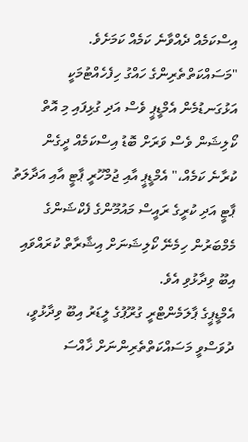އިސްކަމެއް ދެއްވާނެ ކަމެއް ކަމަށެވެ.
"މަސައްކަތްތެރިންގެ ހައްގު ހިފެހެއްޓުމަކީ އަޅުގަނޑުމެން އެމްޑީޕީ ވެސް އަދި ގުޅިފައި މި އޮތް ކޯލިޝަން ވެސް ވަރަށް ބޮޑު އިސްކަމެއް ދީގެން ކުރާނެ ކަމެއް،" އެމްޑީޕީ އާއި ޖުމްހޫރީ ޕާޓީ އާއި އަދާލަތު ޕާޓީ އަދި ކުރީގެ ރައީސް މައުމޫންގެ ފެކްޝަންގެ މެމްބަރުން ހިމެނޭ ކޯލިޝަނަށް އިޝާރާތް ކުރައްވައި އިބޫ ވިދާޅުވި އެވެ.
އެމްޑީޕީގެ ޕާލަމެންޓްރީ ގުރޫޕުގެ ލީޑަރު އިބޫ ވިދާޅުވީ، ދުވަސްވީ މަސައްކަތްތެރިންނަށް ޚާއްސަ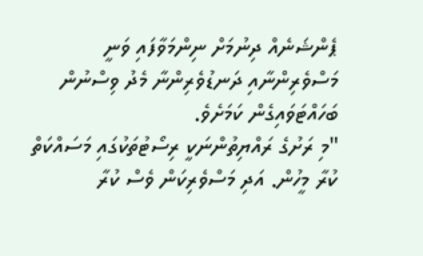ޕެންޝަނެއް ދިނުމަށް ނިންމަވާފައި ވަނީ މަސްވެރިންނާއި ދަނޑުވެރިންނާ މެދު ވިސްނުން ބަހައްޓަވައިގެން ކަމަށެވެ.
"މި ރަށުގެ ރައްޔިތުންނަކީ ރިސޯޓުތަކުގައި މަސައްކަތް ކުރާ މީހުން. އަދި މަސްވެރިކަން ވެސް ކުރާ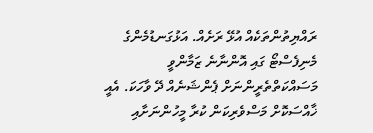ރައްޔިތުންތަކެއް އުޅޭ ރަށެއް. އަޅުގަނޑުމެންގެ މެނިފެސްޓޯ ގައި އޮންނާނެ ޒަމާންވީ މަސައްކަތްތެރީންނަށް ޕެންޝަނެއް ދޭ ވާހަކަ. އެއީ ޚާއްސަކޮށް މަސްވެރިކަން ކުރާ މީހުންނަށާއި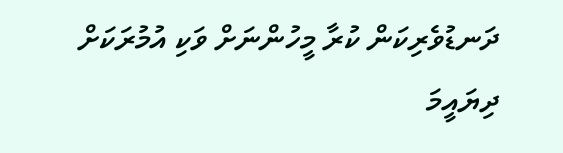ދަނޑުވެރިކަން ކުރާ މީހުންނަށް ވަކި އުމުރަކަށް ދިޔައީމަ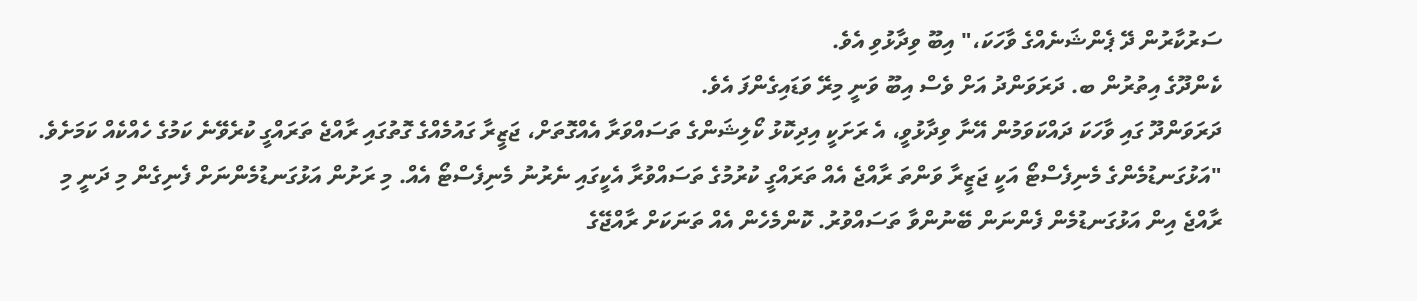ސަރުކާރުން ދޭ ޕެންޝަނެއްގެ ވާހަކަ،" އިބޫ ވިދާޅުވި އެވެ.
ކެންދޫގެ އިތުރުން ބ. ދަރަވަންދު އަށް ވެސް އިބޫ ވަނީ މިރޭ ވަޑައިގެންފަ އެވެ.
ދަރަވަންދޫ ގައި ވާހަކަ ދައްކަވަމުން އޭނާ ވިދާޅުވީ، އެ ރަށަކީ އިދިކޮޅު ކޯލިޝަންގެ ތަސައްވަރާ އެއްގޮތަށް، ޖަޒީރާ ގައުމެއްގެ ގޮތުގައި ރާއްޖެ ތަރައްގީ ކުރެވޭނެ ކަމުގެ ހެއްކެއް ކަމަށެވެ.
"އަޅުގަނޑުމެންގެ މެނިފެސްޓޯ އަކީ ޖަޒީރާ ވަންތަ ރާއްޖެ އެއް ތަރައްގީ ކުރުމުގެ ތަސައްވުރާ އެކީގައި ނެރުނު މެނިފެސްޓޯ އެއް. މި ރަށުން އަޅުގަނޑުމެންނަށް ފެނިގެން މި ދަނީ މި ރާއްޖެ އިން އަޅުގަނޑުމެން ފެންނަން ބޭނުންވާ ތަސައްވުރު. ކޮންމެހެން އެއް ތަނަކަށް ރާއްޖޭގެ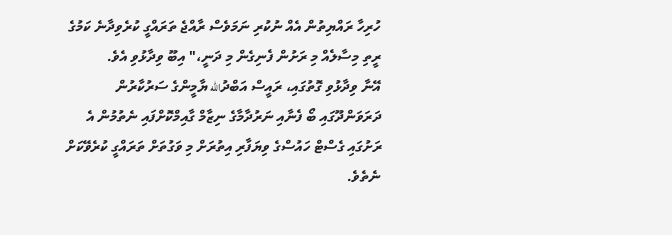ހުރިހާ ރައްޔިތުން އެއް ނުކުރި ނަމަވެސް ރާއްޖެ ތަރައްގީ ކުރެވިދާނެ ކަމުގެ ރީތި މިސާލެއް މި ރަށުން ފެނިގެން މި ދަނީ،" އިބޫ ވިދާޅުވި އެވެ.
އޭނާ ވިދާޅުވި ގޮތުގައި، ރައީސް އަބްދުالله ޔާމީންގެ ސަރުކާރުން ދަރަވަންދޫގައި ބޯ ފެނާއި ނަރުދާމާގެ ނިޒާމް ގާއިމްކޮށްފައި ނެތުމުން އެ ރަށުގައި ގެސްޓް ހައުސްގެ ވިޔަފާރި އިތުރަށް މި ވަގުތަށް ތަރައްގީ ކުރެވޭކަށް ނެތެވެ.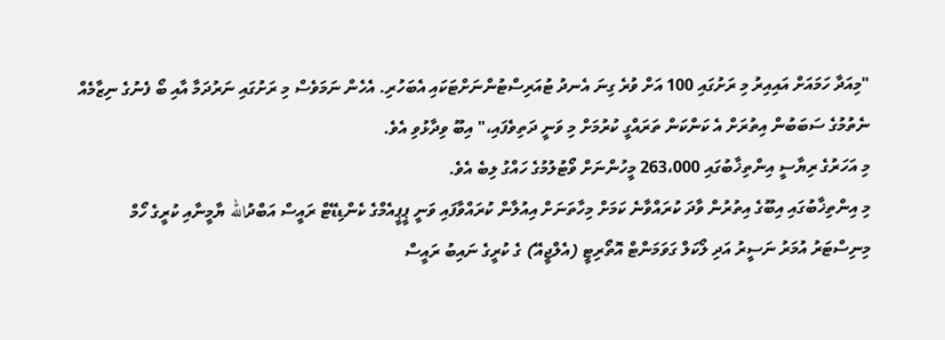"މިއަދާ ހަމައަށް އައިއިރު މި ރަށުގައި 100 އަށް ވުރެ ގިނަ އެނދު ޓުއަރިސްޓުންނަށްޓަކައި އެބަހުރި. އެހެން ނަމަވެސް މި ރަށުގައި ނަރުދަމާ އާއި ބޯ ފެނުގެ ނިޒާމެއް ނެތުމުގެ ސަބަބުން އިތުރަށް އެ ކަންކަން ތަރައްގީ ކުރުމަށް މި ވަނީ ދަތިވެފައި،" އިބޫ ވިދާޅުވި އެވެ.
މި އަހަރުގެ ރިޔާސީ އިންތިޚާބުގައި 263،000 މީހުންނަށް ވޯޓުލުމުގެ ހައްގު ލިބެ އެވެ.
މި އިންތިޚާބުގައި އިބޫގެ އިތުރުން ވާދަ ކުރައްވާނެ ކަމަށް މިހާތަނަށް އިއުލާން ކުރައްވާފައި ވަނީ ޕީޕީއެމްގެ ކެންޑިޑޭޓް ރައީސް އަބްދުالله ޔާމީނާއި ކުރީގެ ހޯމް މިނިސްޓަރު އުމަރު ނަސީރު އަދި ލޯކަލް ގަވަމަންޓް އޮތޯރިޓީ (އެލްޖީއޭ) ގެ ކުރީގެ ނައިބު ރައީސް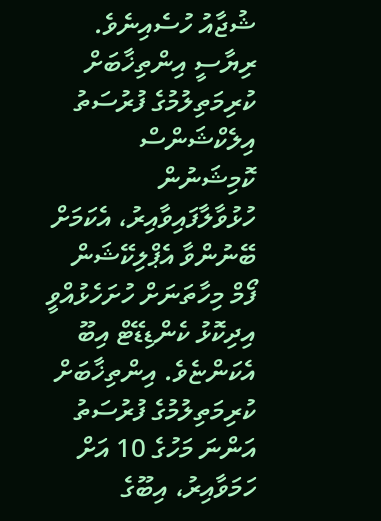ޝުޖާއު ހުސެއިނެވެ.
ރިޔާސީ އިންތިޚާބަށް ކުރިމަތިލުމުގެ ފުރުސަތު އިލެކްޝަންސް ކޮމިޝަނުން ހުޅުވާލާފައިވާއިރު، އެކަމަށް ބޭނުންވާ އެޕްލިކޭޝަން ފޯމް މިހާތަނަށް ހުށަހެޅުއްވީ އިދިކޮޅު ކެންޑިޑޭޓް އިބޫ އެކަންޏެވެ. އިންތިޚާބަށް ކުރިމަތިލުމުގެ ފުރުސަތު އަންނަ މަހުގެ 10 އަށް ހަމަވާއިރު، އިބޫގެ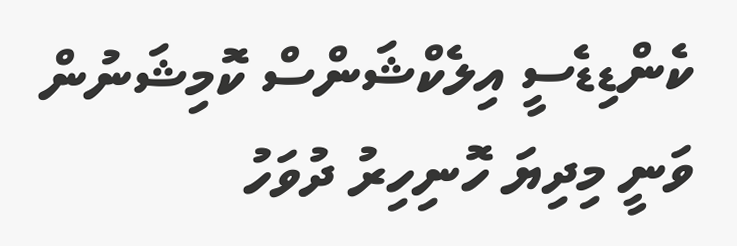ކެންޑިޑެސީ އިލެކްޝަންސް ކޮމިޝަނުން ވަނީ މިދިޔަ ހޮނިހިރު ދުވަހު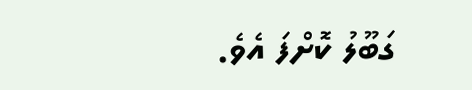ގަބޫލު ކޮށްފަ އެވެ.